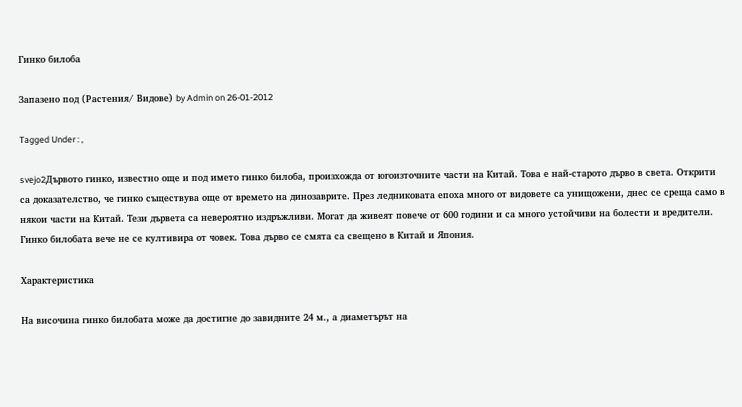Гинко билоба

Запазено под (Растения/ Видове) by Admin on 26-01-2012

Tagged Under : ,

svejo2Дървото гинко, известно още и под името гинко билоба, произхожда от югоизточните части на Китай. Това е най-старото дърво в света. Открити са доказателство, че гинко съществува още от времето на динозаврите. През ледниковата епоха много от видовете са унищожени, днес се среща само в някои части на Китай. Тези дървета са невероятно издръжливи. Могат да живеят повече от 600 години и са много устойчиви на болести и вредители. Гинко билобата вече не се култивира от човек. Това дърво се смята са свещено в Китай и Япония.

Характеристика

На височина гинко билобата може да достигне до завидните 24 м., а диаметърът на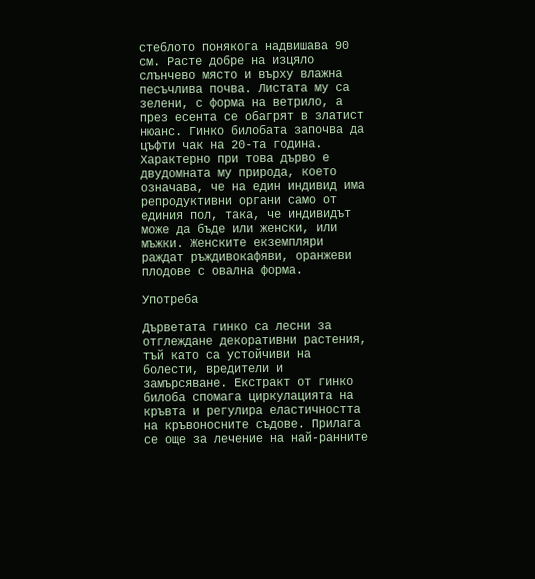стеблото понякога надвишава 90 см. Расте добре на изцяло слънчево място и върху влажна песъчлива почва. Листата му са зелени, с форма на ветрило, а през есента се обагрят в златист нюанс. Гинко билобата започва да цъфти чак на 20-та година. Характерно при това дърво е двудомната му природа, което означава, че на един индивид има репродуктивни органи само от единия пол, така, че индивидът може да бъде или женски, или мъжки. Женските екземпляри раждат ръждивокафяви, оранжеви плодове с овална форма.

Употреба

Дърветата гинко са лесни за отглеждане декоративни растения, тъй като са устойчиви на болести, вредители и замърсяване. Екстракт от гинко билоба спомага циркулацията на кръвта и регулира еластичността на кръвоносните съдове. Прилага се още за лечение на най-ранните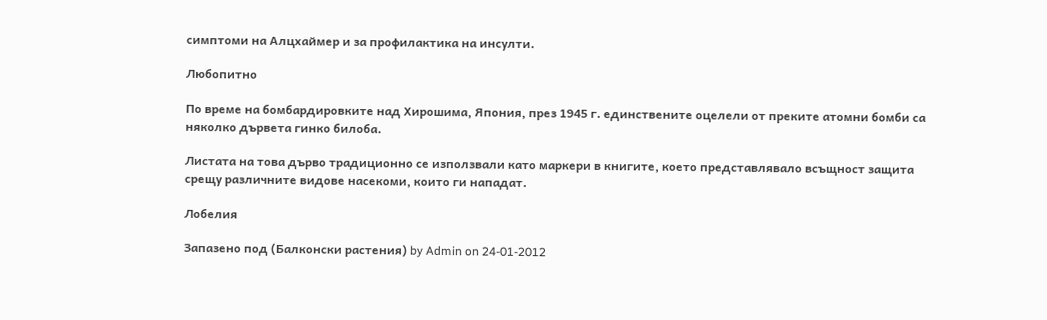симптоми на Алцхаймер и за профилактика на инсулти.

Любопитно

По време на бомбардировките над Хирошима, Япония, през 1945 г. единствените оцелели от преките атомни бомби са няколко дървета гинко билоба.

Листата на това дърво традиционно се използвали като маркери в книгите, което представлявало всъщност защита срещу различните видове насекоми, които ги нападат.

Лобелия

Запазено под (Балконски растения) by Admin on 24-01-2012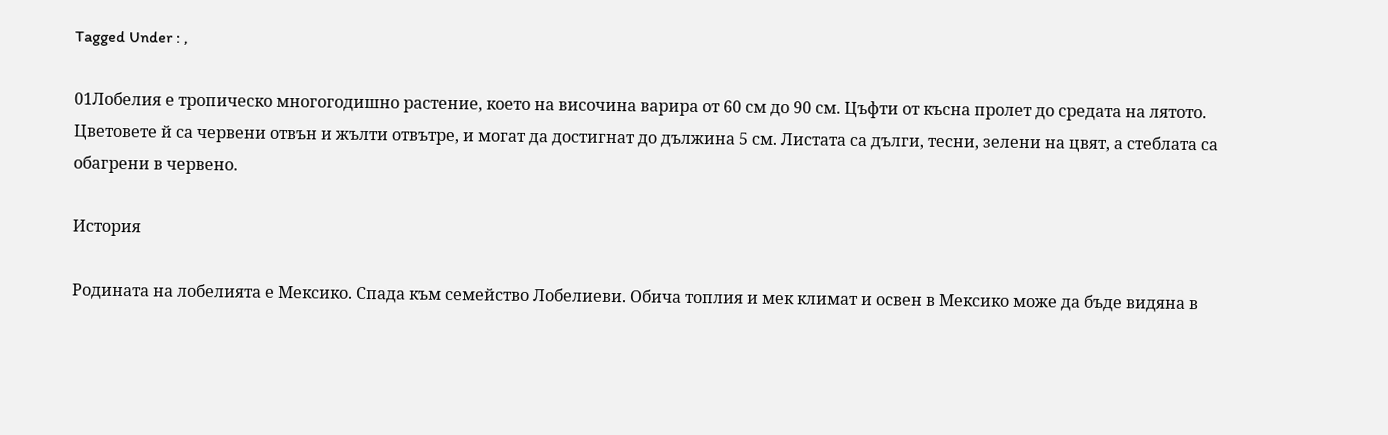Tagged Under : ,

01Лобелия е тропическо многогодишно растение, което на височина варира от 60 см до 90 см. Цъфти от късна пролет до средата на лятото. Цветовете й са червени отвън и жълти отвътре, и могат да достигнат до дължина 5 см. Листата са дълги, тесни, зелени на цвят, а стеблата са обагрени в червено.

История

Родината на лобелията е Мексико. Спада към семейство Лобелиеви. Обича топлия и мек климат и освен в Мексико може да бъде видяна в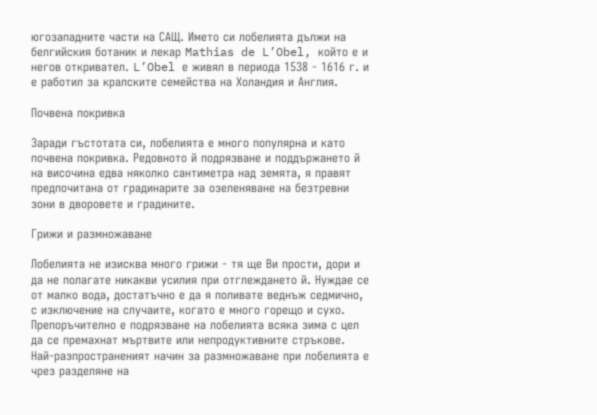югозападните части на САЩ. Името си лобелията дължи на белгийския ботаник и лекар Mathias de L’Obel, който е и негов откривател. L’Obel е живял в периода 1538 - 1616 г. и е работил за кралските семейства на Холандия и Англия.

Почвена покривка

Заради гъстотата си, лобелията е много популярна и като почвена покривка. Редовното й подрязване и поддържането й на височина едва няколко сантиметра над земята, я правят предпочитана от градинарите за озеленяване на безтревни зони в дворовете и градините.

Грижи и размножаване

Лобелията не изисква много грижи - тя ще Ви прости, дори и да не полагате никакви усилия при отглеждането й. Нуждае се от малко вода, достатъчно е да я поливате веднъж седмично, с изключение на случаите, когато е много горещо и сухо. Препоръчително е подрязване на лобелията всяка зима с цел да се премахнат мъртвите или непродуктивните стръкове. Най-разпространеният начин за размножаване при лобелията е чрез разделяне на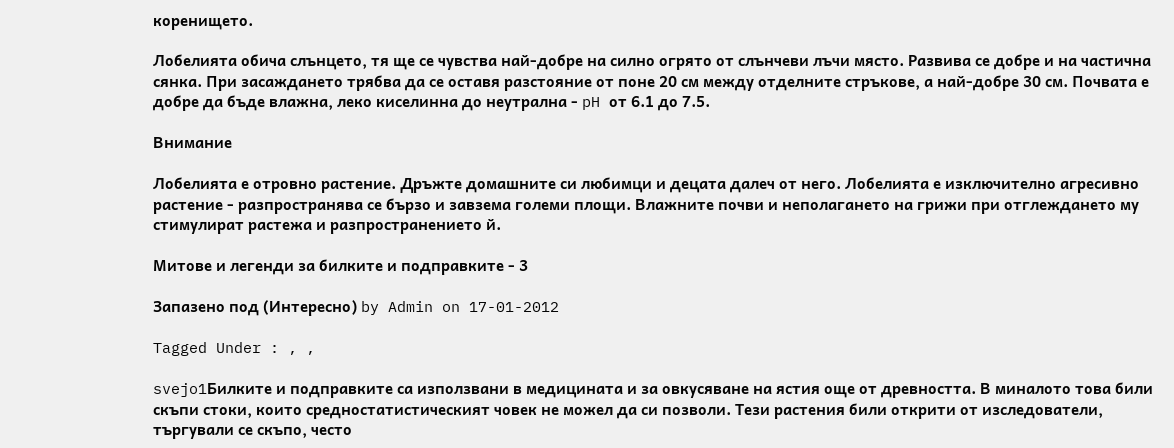коренището.

Лобелията обича слънцето, тя ще се чувства най-добре на силно огрято от слънчеви лъчи място. Развива се добре и на частична сянка. При засаждането трябва да се оставя разстояние от поне 20 см между отделните стръкове, а най-добре 30 см. Почвата е добре да бъде влажна, леко киселинна до неутрална - pH от 6.1 до 7.5.

Внимание

Лобелията е отровно растение. Дръжте домашните си любимци и децата далеч от него. Лобелията е изключително агресивно растение - разпространява се бързо и завзема големи площи. Влажните почви и неполагането на грижи при отглеждането му стимулират растежа и разпространението й.

Митове и легенди за билките и подправките - 3

Запазено под (Интересно) by Admin on 17-01-2012

Tagged Under : , ,

svejo1Билките и подправките са използвани в медицината и за овкусяване на ястия още от древността. В миналото това били скъпи стоки, които средностатистическият човек не можел да си позволи. Тези растения били открити от изследователи, търгували се скъпо, често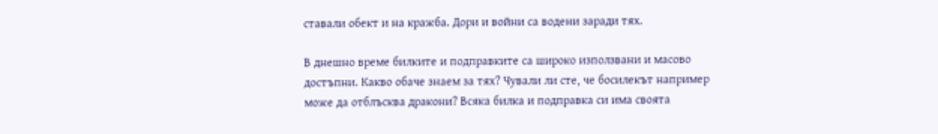ставали обект и на кражба. Дори и войни са водени заради тях.

В днешно време билките и подправките са широко използвани и масово достъпни. Какво обаче знаем за тях? Чували ли сте, че босилекът например може да отблъсква дракони? Всяка билка и подправка си има своята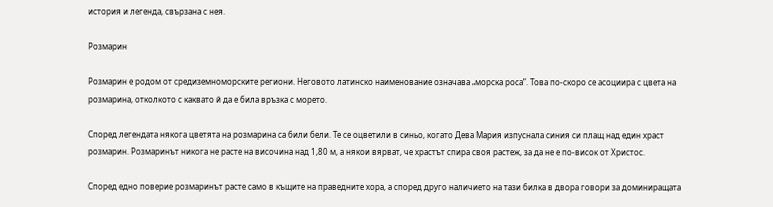история и легенда, свързана с нея.

Розмарин

Розмарин е родом от средиземноморските региони. Неговото латинско наименование означава „морска роса”. Това по-скоро се асоциира с цвета на розмарина, отколкото с каквато й да е била връзка с морето.

Според легендата някога цветята на розмарина са били бели. Те се оцветили в синьо, когато Дева Мария изпуснала синия си плащ над един храст розмарин. Розмаринът никога не расте на височина над 1,80 м, а някои вярват, че храстът спира своя растеж, за да не е по-висок от Христос.

Според едно поверие розмаринът расте само в къщите на праведните хора, а според друго наличието на тази билка в двора говори за доминиращата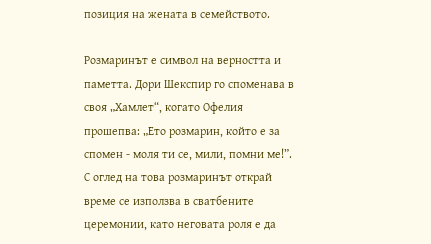позиция на жената в семейството.

Розмаринът е символ на верността и паметта. Дори Шекспир го споменава в своя „Хамлет“, когато Офелия прошепва: „Ето розмарин, който е за спомен - моля ти се, мили, помни ме!”. С оглед на това розмаринът открай време се използва в сватбените церемонии, като неговата роля е да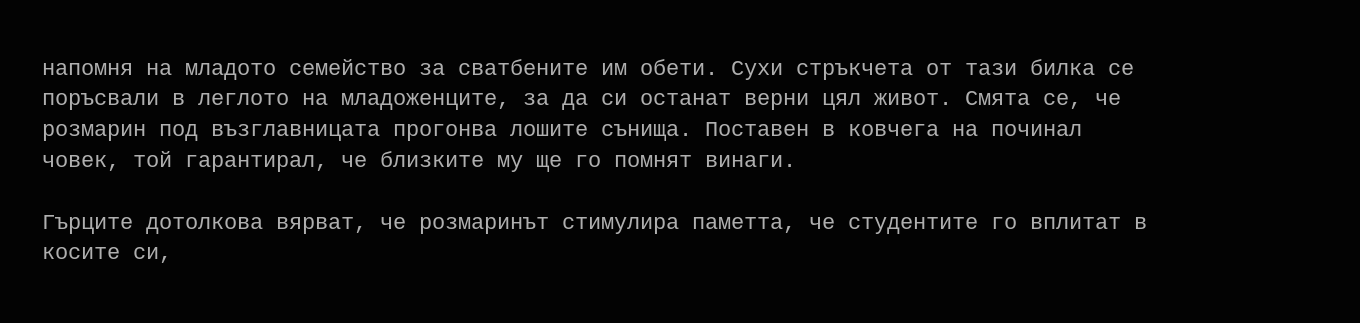напомня на младото семейство за сватбените им обети. Сухи стръкчета от тази билка се поръсвали в леглото на младоженците, за да си останат верни цял живот. Смята се, че розмарин под възглавницата прогонва лошите сънища. Поставен в ковчега на починал човек, той гарантирал, че близките му ще го помнят винаги.

Гърците дотолкова вярват, че розмаринът стимулира паметта, че студентите го вплитат в косите си,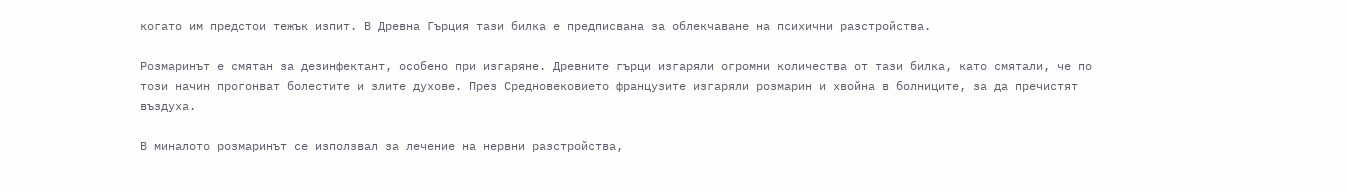когато им предстои тежък изпит. В Древна Гърция тази билка е предписвана за облекчаване на психични разстройства.

Розмаринът е смятан за дезинфектант, особено при изгаряне. Древните гърци изгаряли огромни количества от тази билка, като смятали, че по този начин прогонват болестите и злите духове. През Средновековието французите изгаряли розмарин и хвойна в болниците, за да пречистят въздуха.

В миналото розмаринът се използвал за лечение на нервни разстройства,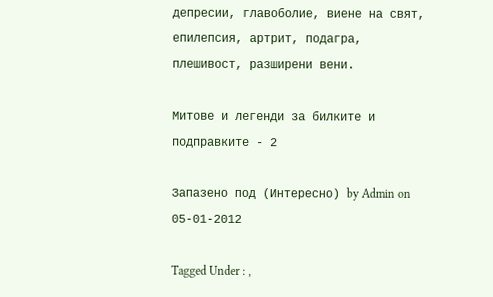депресии, главоболие, виене на свят, епилепсия, артрит, подагра, плешивост, разширени вени.

Митове и легенди за билките и подправките - 2

Запазено под (Интересно) by Admin on 05-01-2012

Tagged Under : ,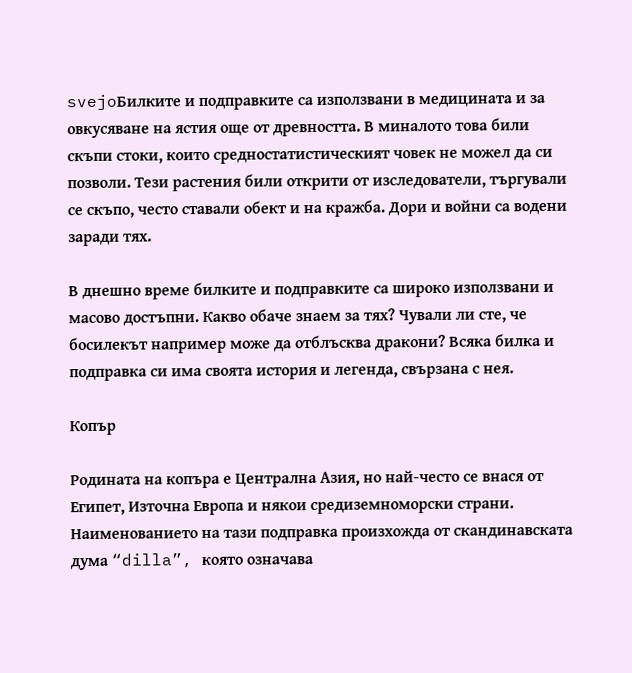svejoБилките и подправките са използвани в медицината и за овкусяване на ястия още от древността. В миналото това били скъпи стоки, които средностатистическият човек не можел да си позволи. Тези растения били открити от изследователи, търгували се скъпо, често ставали обект и на кражба. Дори и войни са водени заради тях.

В днешно време билките и подправките са широко използвани и масово достъпни. Какво обаче знаем за тях? Чували ли сте, че босилекът например може да отблъсква дракони? Всяка билка и подправка си има своята история и легенда, свързана с нея.

Копър

Родината на копъра е Централна Азия, но най-често се внася от Египет, Източна Европа и някои средиземноморски страни. Наименованието на тази подправка произхожда от скандинавската дума “dilla”, която означава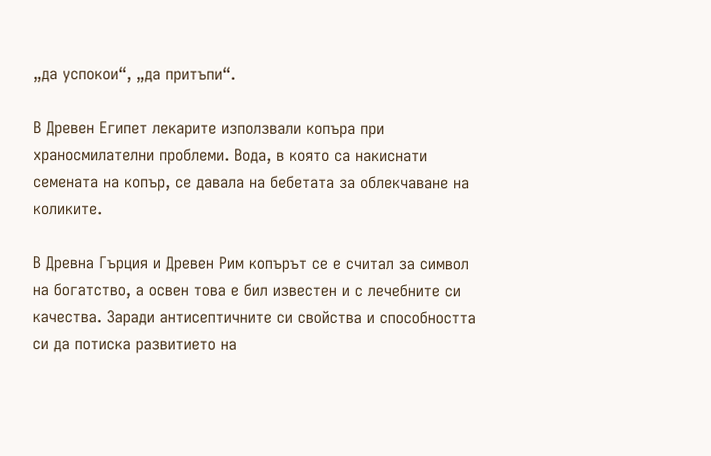„да успокои“, „да притъпи“.

В Древен Египет лекарите използвали копъра при храносмилателни проблеми. Вода, в която са накиснати семената на копър, се давала на бебетата за облекчаване на коликите.

В Древна Гърция и Древен Рим копърът се е считал за символ на богатство, а освен това е бил известен и с лечебните си качества. Заради антисептичните си свойства и способността си да потиска развитието на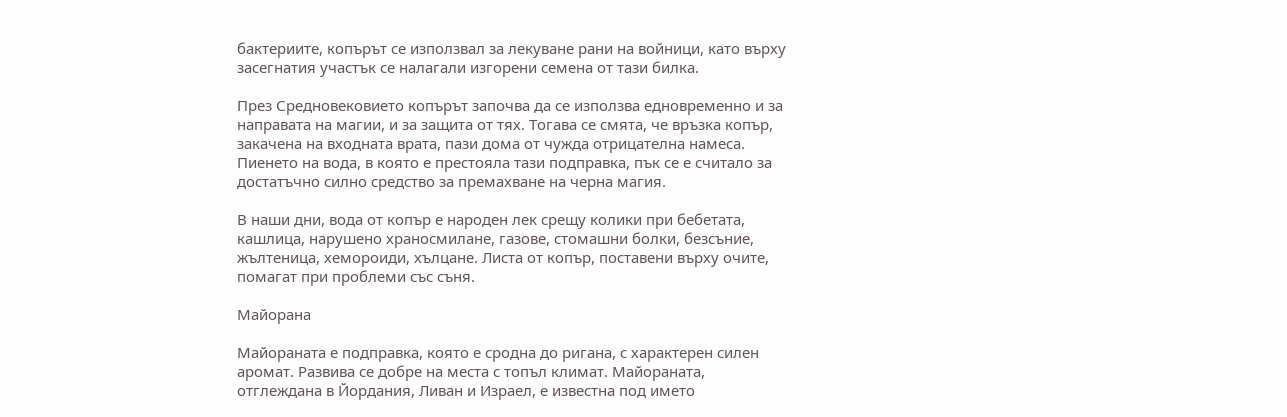бактериите, копърът се използвал за лекуване рани на войници, като върху засегнатия участък се налагали изгорени семена от тази билка.

През Средновековието копърът започва да се използва едновременно и за направата на магии, и за защита от тях. Тогава се смята, че връзка копър, закачена на входната врата, пази дома от чужда отрицателна намеса. Пиенето на вода, в която е престояла тази подправка, пък се е считало за достатъчно силно средство за премахване на черна магия.

В наши дни, вода от копър е народен лек срещу колики при бебетата, кашлица, нарушено храносмилане, газове, стомашни болки, безсъние, жълтеница, хемороиди, хълцане. Листа от копър, поставени върху очите, помагат при проблеми със съня.

Майорана

Майораната е подправка, която е сродна до ригана, с характерен силен аромат. Развива се добре на места с топъл климат. Майораната, отглеждана в Йордания, Ливан и Израел, е известна под името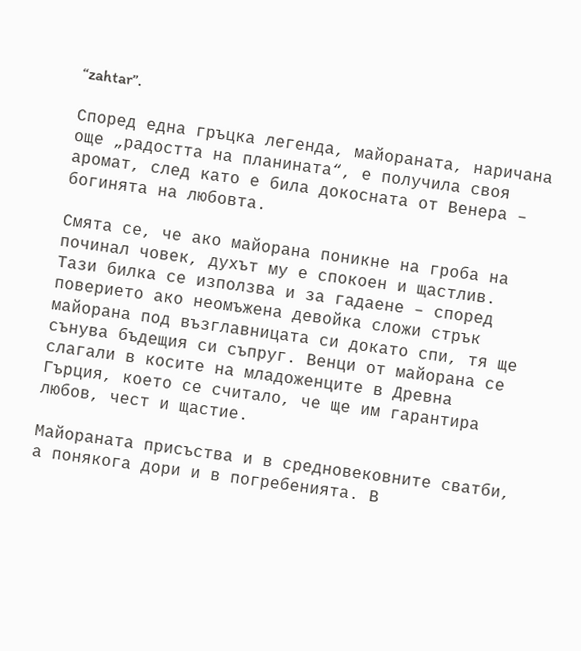“zahtar”.

Според една гръцка легенда, майораната, наричана още „радостта на планината“, е получила своя аромат, след като е била докосната от Венера – богинята на любовта.

Смята се, че ако майорана поникне на гроба на починал човек, духът му е спокоен и щастлив. Тази билка се използва и за гадаене – според поверието ако неомъжена девойка сложи стрък майорана под възглавницата си докато спи, тя ще сънува бъдещия си съпруг. Венци от майорана се слагали в косите на младоженците в Древна Гърция, което се считало, че ще им гарантира любов, чест и щастие.

Майораната присъства и в средновековните сватби, а понякога дори и в погребенията. В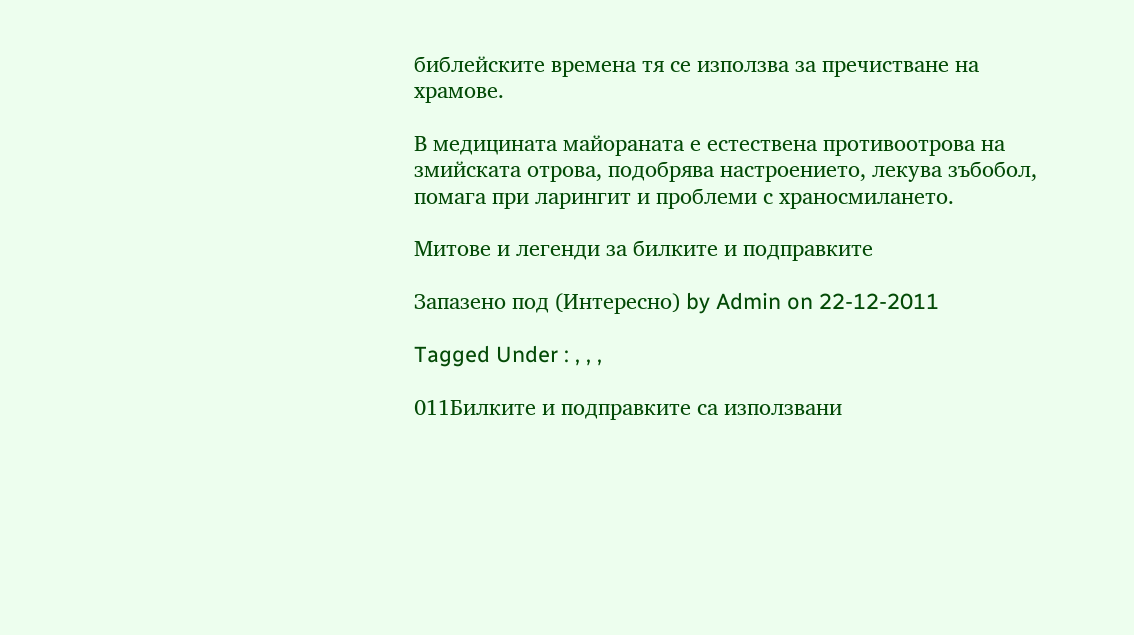библейските времена тя се използва за пречистване на храмове.

В медицината майораната е естествена противоотрова на змийската отрова, подобрява настроението, лекува зъбобол, помага при ларингит и проблеми с храносмилането.

Митове и легенди за билките и подправките

Запазено под (Интересно) by Admin on 22-12-2011

Tagged Under : , , ,

011Билките и подправките са използвани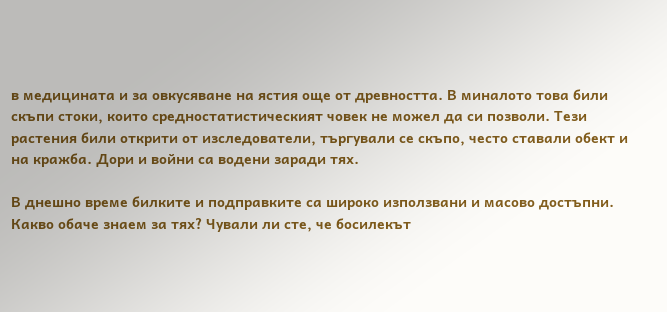в медицината и за овкусяване на ястия още от древността. В миналото това били скъпи стоки, които средностатистическият човек не можел да си позволи. Тези растения били открити от изследователи, търгували се скъпо, често ставали обект и на кражба. Дори и войни са водени заради тях.

В днешно време билките и подправките са широко използвани и масово достъпни. Какво обаче знаем за тях? Чували ли сте, че босилекът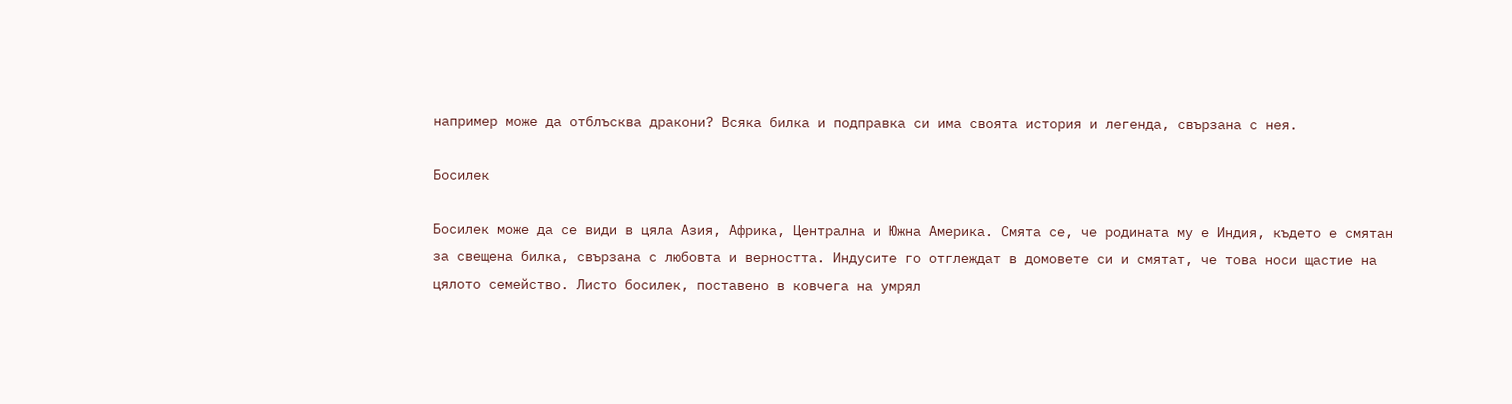например може да отблъсква дракони? Всяка билка и подправка си има своята история и легенда, свързана с нея.

Босилек

Босилек може да се види в цяла Азия, Африка, Централна и Южна Америка. Смята се, че родината му е Индия, където е смятан за свещена билка, свързана с любовта и верността. Индусите го отглеждат в домовете си и смятат, че това носи щастие на цялото семейство. Листо босилек, поставено в ковчега на умрял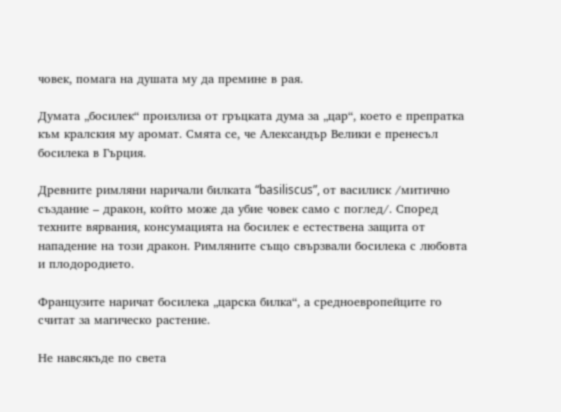човек, помага на душата му да премине в рая.

Думата „босилек“ произлиза от гръцката дума за „цар“, което е препратка към кралския му аромат. Смята се, че Александър Велики е пренесъл босилека в Гърция.

Древните римляни наричали билката “basiliscus”, от василиск /митично създание – дракон, който може да убие човек само с поглед/. Според техните вярвания, консумацията на босилек е естествена защита от нападение на този дракон. Римляните също свързвали босилека с любовта и плодородието.

Французите наричат босилека „царска билка“, а средноевропейците го считат за магическо растение.

Не навсякъде по света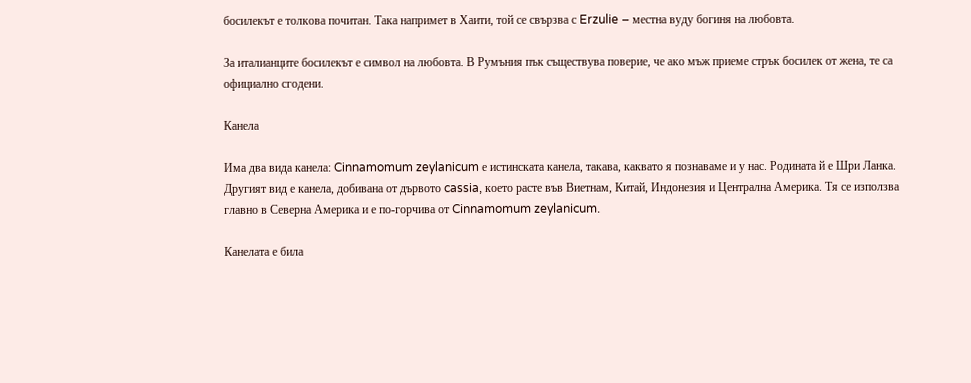босилекът е толкова почитан. Така напримет в Хаити, той се свързва с Erzulie – местна вуду богиня на любовта.

За италианците босилекът е символ на любовта. В Румъния пък съществува поверие, че ако мъж приеме стрък босилек от жена, те са официално сгодени.

Канела

Има два вида канела: Cinnamomum zeylanicum е истинската канела, такава, каквато я познаваме и у нас. Родината й е Шри Ланка. Другият вид е канела, добивана от дървото cassia, което расте във Виетнам, Китай, Индонезия и Централна Америка. Тя се използва главно в Северна Америка и е по-горчива от Cinnamomum zeylanicum.

Канелата е била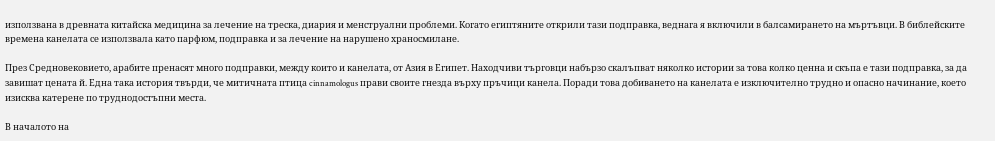използвана в древната китайска медицина за лечение на треска, диария и менструални проблеми. Когато египтяните открили тази подправка, веднага я включили в балсамирането на мъртъвци. В библейските времена канелата се използвала като парфюм, подправка и за лечение на нарушено храносмилане.

През Средновековието, арабите пренасят много подправки, между които и канелата, от Азия в Египет. Находчиви търговци набързо скалъпват няколко истории за това колко ценна и скъпа е тази подправка, за да завишат цената й. Една така история твърди, че митичната птица cinnamologus прави своите гнезда върху пръчици канела. Поради това добиването на канелата е изключително трудно и опасно начинание, което изисква катерене по труднодостъпни места.

В началото на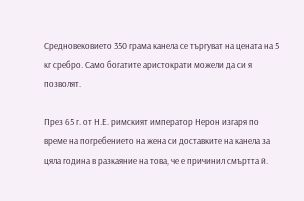Средновековието 350 грама канела се търгуват на цената на 5 кг сребро. Само богатите аристократи можели да си я позволят.

През 65 г. от Н.Е. римският император Нерон изгаря по време на погребението на жена си доставките на канела за цяла година в разкаяние на това, че е причинил смъртта й.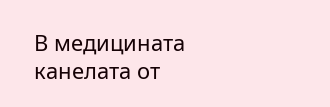В медицината канелата от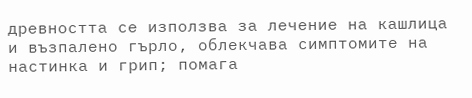древността се използва за лечение на кашлица и възпалено гърло, облекчава симптомите на настинка и грип; помага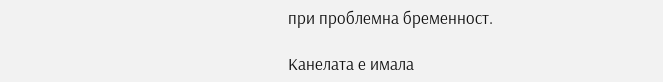при проблемна бременност.

Канелата е имала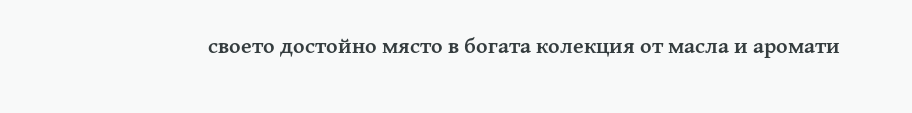своето достойно място в богата колекция от масла и аромати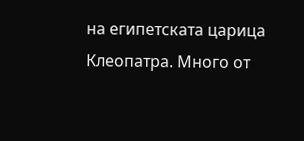на египетската царица Клеопатра. Много от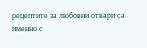рецептите за любовни отвари са именно с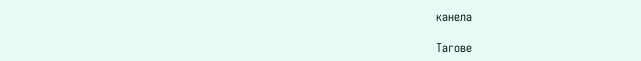канела

Тагове